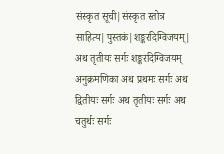संस्कृत सूची|संस्कृत स्तोत्र साहित्य|पुस्तकं|शङ्करदिग्विजयम्| अथ तृतीयः सर्गः शङ्करदिग्विजयम् अनुक्रमणिका अथ प्रथमः सर्गः अथ द्वितीयः सर्गः अथ तृतीयः सर्गः अथ चतुर्थः सर्गः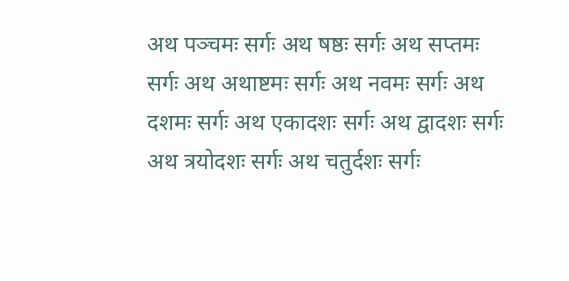अथ पञ्चमः सर्गः अथ षष्ठः सर्गः अथ सप्तमः सर्गः अथ अथाष्टमः सर्गः अथ नवमः सर्गः अथ दशमः सर्गः अथ एकादशः सर्गः अथ द्वादशः सर्गः अथ त्रयोदशः सर्गः अथ चतुर्दशः सर्गः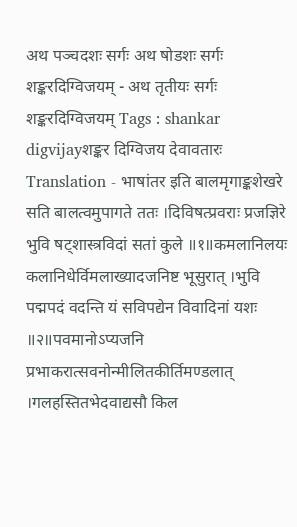अथ पञ्चदशः सर्गः अथ षोडशः सर्गः शङ्करदिग्विजयम् - अथ तृतीयः सर्गः शङ्करदिग्विजयम् Tags : shankar digvijayशङ्कर दिग्विजय देवावतारः Translation - भाषांतर इति बालमृगाङ्कशेखरे सति बालत्वमुपागते ततः ।दिविषत्प्रवराः प्रजज्ञिरे भुवि षट्शास्त्रविदां सतां कुले ॥१॥कमलानिलयः कलानिधेर्विमलाख्यादजनिष्ट भूसुरात् ।भुवि पद्मपदं वदन्ति यं सविपद्येन विवादिनां यशः ॥२॥पवमानोऽप्यजनि प्रभाकरात्सवनोन्मीलितकीर्तिमण्डलात् ।गलहस्तितभेदवाद्यसौ किल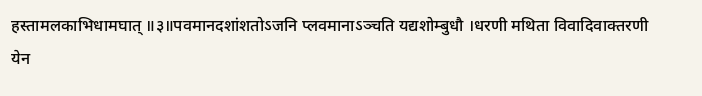हस्तामलकाभिधामघात् ॥३॥पवमानदशांशतोऽजनि प्लवमानाऽञ्चति यद्यशोम्बुधौ ।धरणी मथिता विवादिवाक्तरणी येन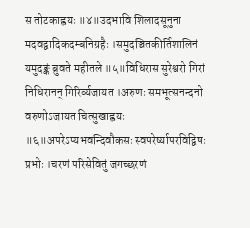स तोटकाह्वयः ॥४॥उदभावि शिलादसूनुना मदवद्वादिकदम्बनिग्रहैः ।समुदञ्चितकीर्तिशालिनं यमुदङ्कं ब्रुवते महीतले ॥५॥विधिरास सुरेश्वरो गिरां निधिरानन् गिरिर्व्यजायत ।अरुणः समभूत्सनन्दनो वरुणोऽजायत चित्सुखाह्वयः ॥६॥अपरेऽप्यभवन्दिवौकसः स्वपरेर्ष्यापरविद्विषः प्रभोः ।चरणं परिसेवितुं जगच्छरणं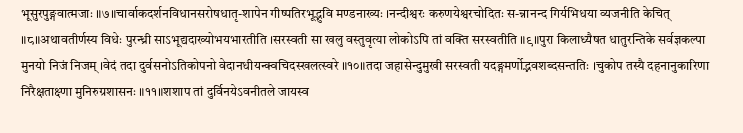भूसुरपुङ्गवात्मजाः ॥७॥चार्वाकदर्शनविधानसरोषधातृ-शापेन गीष्पतिरभूद्भुवि मण्डनाख्यः ।नन्दीश्वरः करुणयेश्वरचोदितः स-न्नानन्द गिर्यभिधया व्यजनीति केचित् ॥८॥अथावतीर्णस्य विधेः पुरन्ध्री साऽभूद्यदाख्योभयभारतीति ।सरस्वती सा खलु वस्तुवृत्या लोकोऽपि तां वक्ति सरस्वतीति ॥९॥पुरा किलाध्यैषत धातुरन्तिके सर्वज्ञकल्पा मुनयो निजं निजम् ।वेदं तदा दुर्वसनोऽतिकोपनो वेदानधीयन्क्वचिदस्खलत्स्वरे ॥१०॥तदा जहासेन्दुमुखी सरस्वती यदङ्गमर्णोद्भवशब्दसन्ततिः ।चुकोप तस्यै दहनानुकारिणा निरैक्षताक्ष्णा मुनिरुग्रशासनः ॥११॥शशाप तां दुर्विनयेऽवनीतले जायस्व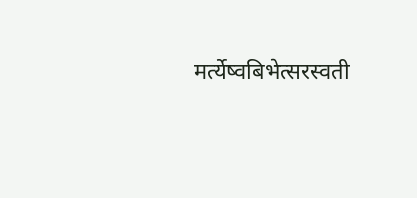मर्त्येष्वबिभेत्सरस्वती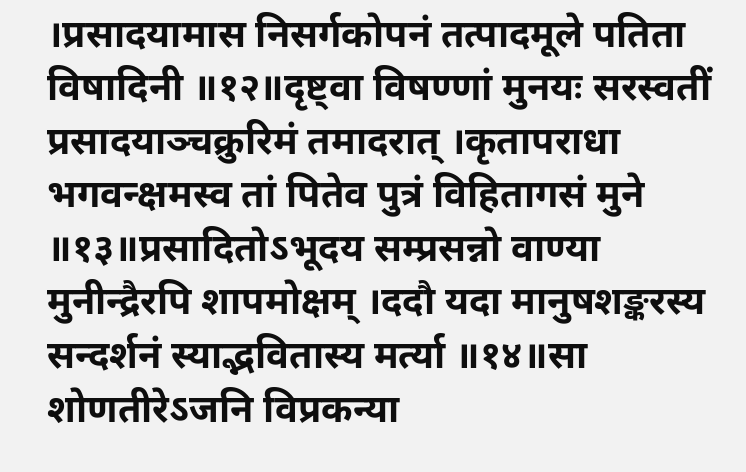।प्रसादयामास निसर्गकोपनं तत्पादमूले पतिता विषादिनी ॥१२॥दृष्ट्वा विषण्णां मुनयः सरस्वतीं प्रसादयाञ्चक्रुरिमं तमादरात् ।कृतापराधा भगवन्क्षमस्व तां पितेव पुत्रं विहितागसं मुने ॥१३॥प्रसादितोऽभूदय सम्प्रसन्नो वाण्या मुनीन्द्रैरपि शापमोक्षम् ।ददौ यदा मानुषशङ्करस्य सन्दर्शनं स्याद्भवितास्य मर्त्या ॥१४॥सा शोणतीरेऽजनि विप्रकन्या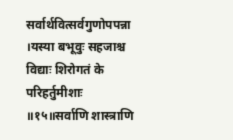सर्वार्थवित्सर्वगुणोपपन्ना ।यस्या बभूवुः सहजाश्च विद्याः शिरोगतं के परिहर्तुमीशाः ॥१५॥सर्वाणि शास्त्राणि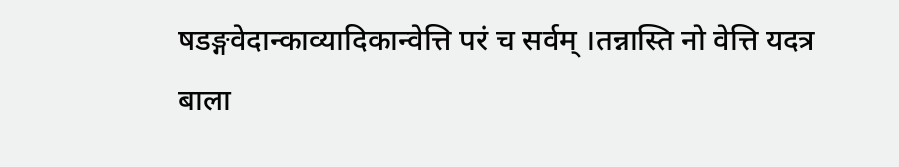षडङ्गवेदान्काव्यादिकान्वेत्ति परं च सर्वम् ।तन्नास्ति नो वेत्ति यदत्र बाला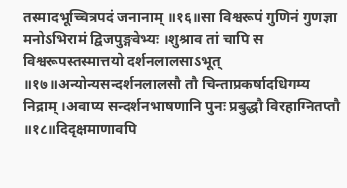तस्मादभूच्चित्रपदं जनानाम् ॥१६॥सा विश्वरूपं गुणिनं गुणज्ञा मनोऽभिरामं द्विजपुङ्गवेभ्यः ।शुश्राव तां चापि स विश्वरूपस्तस्मात्तयो दर्शनलालसाऽभूत् ॥१७॥अन्योन्यसन्दर्शनलालसौ तौ चिन्ताप्रकर्षादधिगम्य निद्राम् ।अवाप्य सन्दर्शनभाषणानि पुनः प्रबुद्धौ विरहाग्नितप्तौ ॥१८॥दिदृक्षमाणावपि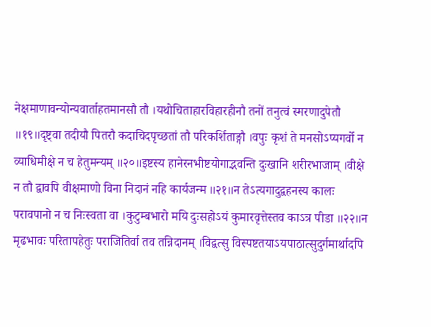नेक्षमाणावन्योन्यवार्ताहतमानसौ तौ ।यथोचिताहारविहारहीनौ तनों तनुत्वं स्मरणादुपेतौ ॥१९॥दृष्ट्वा तदीयौ पितरौ कदाचिदपृच्छतां तौ परिकर्शिताङ्गौ ।वपुः कृशं ते मनसोऽप्यगर्वो न व्याधिमीक्षे न च हेतुमन्यम् ॥२०॥इष्टस्य हानेरनभीष्टयोगाद्भवन्ति दुःखानि शरीरभाजाम् ।वीक्षे न तौ द्वावपि वीक्षमाणो विना निदानं नहि कार्यजन्म ॥२१॥न तेऽत्यगादुद्वहनस्य कालः परावपानो न च निःस्वता वा ।कुटुम्बभारो मयि दुःसहोऽयं कुमारवृत्तेस्तव काऽत्र पीडा ॥२२॥न मृढभावः परितापहेतुः पराजितिर्वा तव तन्निदानम् ।विद्वत्सु विस्पष्टतयाऽयपाठात्सुदुर्गमार्थादपि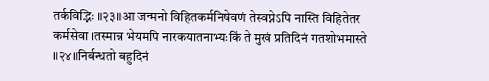तर्कविद्भिः ॥२३॥आ जन्मनो विहितकर्मनिषेवणं तेस्वप्नेऽपि नास्ति विहितेतर कर्मसेवा ।तस्मान्न भेयमपि नारकयातनाभ्यःकिं ते मुखं प्रतिदिनं गतशोभमास्ते ॥२४॥निर्बन्धतो बहुदिनं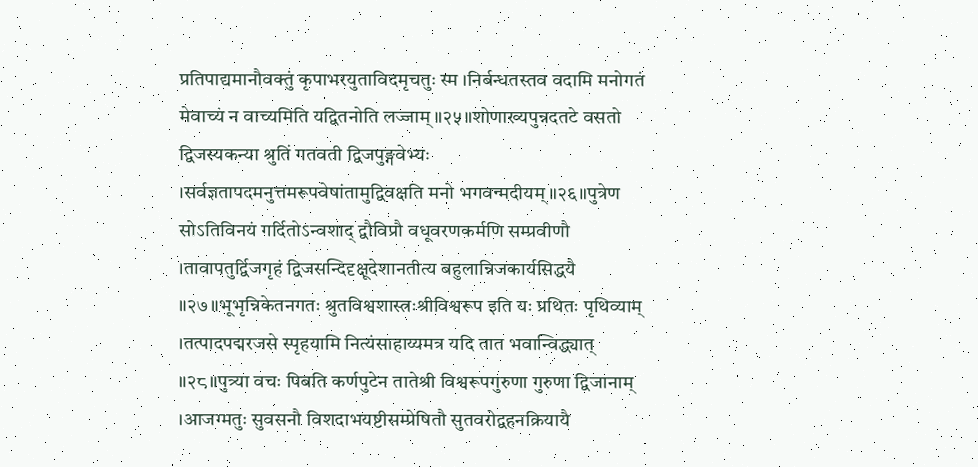प्रतिपाद्यमानौवक्तुं कृपाभरयुताविदमृचतुः स्म ।निर्बन्धतस्तव वदामि मनोगतं मेवाच्यं न वाच्यमिति यद्वितनोति लज्जाम् ॥२५॥शोणाख्यपुन्नदतटे वसतो द्विजस्यकन्या श्रुतिं गतवती द्विजपुङ्गवेभ्यः ।सर्वज्ञतापदमनुत्तमरूपवेषांतामुद्विवक्षति मनो भगवन्मदीयम् ॥२६॥पुत्रेण सोऽतिविनयं गर्दितोऽन्वशाद् द्वौविप्रौ वधूवरणकर्मणि सम्प्रवीणौ ।तावापतुर्द्विजगृहं द्विजसन्दिदृक्षूदेशानतीत्य बहुलान्निजकार्यसिद्धयै ॥२७॥भूभृन्निकेतनगतः श्रुतविश्वशास्त्रःश्रीविश्वरूप इति यः प्रथितः पृथिव्याम् ।तत्पादपद्मरजसे स्पृहयामि नित्यंसाहाय्यमत्र यदि तात भवान्विद्ध्यात् ॥२८॥पुत्र्या वचः पिबति कर्णपुटेन तातेश्री विश्वरूपगुरुणा गुरुणा द्विजानाम् ।आजग्मतुः सुवसनौ विशदाभयष्टीसम्प्रेषितौ सुतवरोद्वहनक्रियायै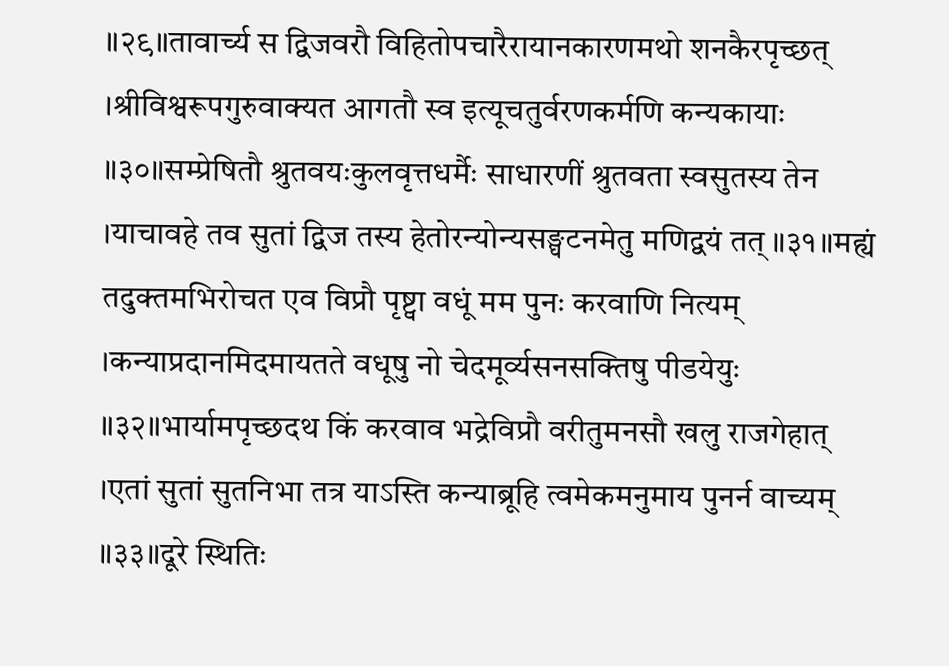॥२९॥तावार्च्य स द्विजवरौ विहितोपचारैरायानकारणमथो शनकैरपृच्छत् ।श्रीविश्वरूपगुरुवाक्यत आगतौ स्व इत्यूचतुर्वरणकर्मणि कन्यकायाः ॥३०॥सम्प्रेषितौ श्रुतवयःकुलवृत्तधर्मैः साधारणीं श्रुतवता स्वसुतस्य तेन ।याचावहे तव सुतां द्विज तस्य हेतोरन्योन्यसङ्घटनमेतु मणिद्वयं तत् ॥३१॥मह्यं तदुक्तमभिरोचत एव विप्रौ पृष्ट्वा वधूं मम पुनः करवाणि नित्यम् ।कन्याप्रदानमिदमायतते वधूषु नो चेदमूर्व्यसनसक्तिषु पीडयेयुः ॥३२॥भार्यामपृच्छदथ किं करवाव भद्रेविप्रौ वरीतुमनसौ खलु राजगेहात् ।एतां सुतां सुतनिभा तत्र याऽस्ति कन्याब्रूहि त्वमेकमनुमाय पुनर्न वाच्यम् ॥३३॥दूरे स्थितिः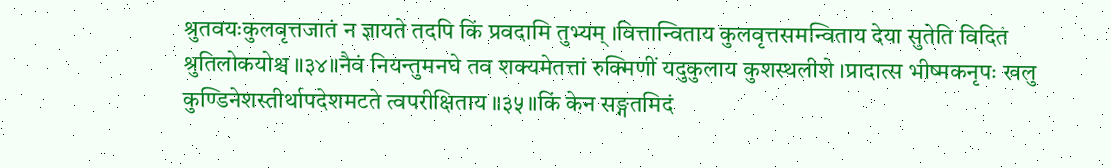श्रुतवयःकुलवृत्तजातं न ज्ञायते तदपि किं प्रवदामि तुभ्यम् ।वित्तान्विताय कुलवृत्तसमन्विताय देया सुतेति विदितं श्रुतिलोकयोश्च ॥३४॥नैवं नियन्तुमनघे तव शक्यमेतत्तां रुक्मिणीं यदुकुलाय कुशस्थलीशे ।प्रादात्स भीष्मकनृपः खलु कुण्डिनेशस्तीर्थापदेशमटते त्वपरीक्षिताय ॥३५॥किं केन सङ्गतमिदं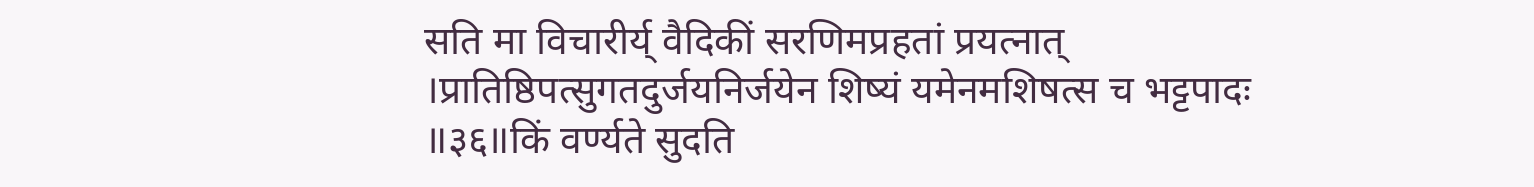सति मा विचारीर्य् वैदिकीं सरणिमप्रहतां प्रयत्नात् ।प्रातिष्ठिपत्सुगतदुर्जयनिर्जयेन शिष्यं यमेनमशिषत्स च भट्टपादः ॥३६॥किं वर्ण्यते सुदति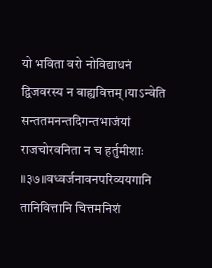यो भविता वरो नोविद्याधनं द्विजवरस्य न बाह्यवित्तम् ।याऽन्वेति सन्ततमनन्तदिगन्तभाजंयां राजचोरवनिता न च हर्तुमीशाः ॥३७॥वध्वर्जनावनपरिव्ययगानि तानिवित्तानि चित्तमनिशं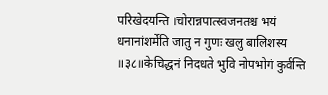परिखेदयन्ति ।चोरान्नपात्स्वजनतश्च भयं धनानांशर्मेति जातु न गुणः खलु बालिशस्य ॥३८॥केचिद्धनं निदधते भुवि नोपभोगं कुर्वन्ति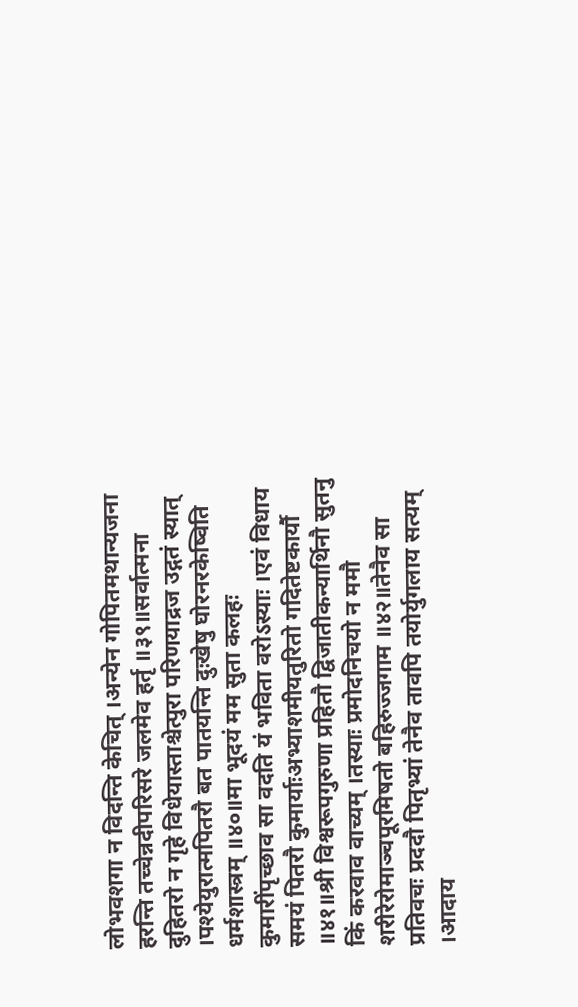लोभवशगा न विदन्ति केचित् ।अन्येन गोपितमथान्यजना हरन्ति तच्चेन्नदीपरिसरे जलमेव हर्तृ ॥३९॥सर्वात्मना दुहितरो न गृहे विधेयास्ताश्चेत्पुरा परिणयाद्रज उद्गतं स्यात् ।पश्येयुरात्मपितरौ बत पातयन्ति दुःखेषु घोरनरकेष्विति धर्मशास्त्रम् ॥४०॥मा भूदयं मम सुता कलहः कुमारींपृच्छाव सा वदति यं भविता वरोऽस्याः ।एवं विधाय समयं पितरौ कुमार्याःअभ्याशमीयतुरितो गदितेष्टकार्यौ ॥४१॥श्री विश्वरूपगुरुणा प्रहितौ द्विजातीकन्यार्थिनौ सुतनु किं करवाव वाच्यम् ।तस्याः प्रमोदनिचयो न ममौ शरीरेरोमाञ्चपूरमिषतो बहिरुज्जगाम ॥४२॥तेनैव सा प्रतिवचः प्रददौ पितृभ्यां तेनैव तावपि तयोर्युगलाय सत्यम् ।आदाय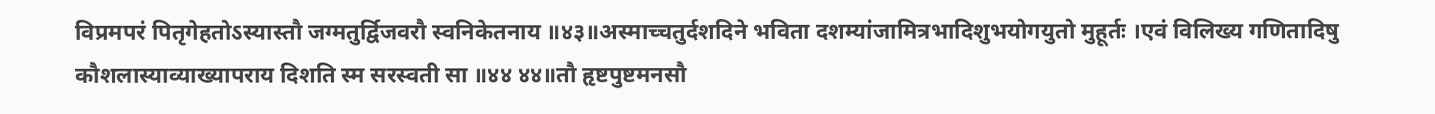विप्रमपरं पितृगेहतोऽस्यास्तौ जग्मतुर्द्विजवरौ स्वनिकेतनाय ॥४३॥अस्माच्चतुर्दशदिने भविता दशम्यांजामित्रभादिशुभयोगयुतो मुहूर्तः ।एवं विलिख्य गणितादिषु कौशलास्याव्याख्यापराय दिशति स्म सरस्वती सा ॥४४ ४४॥तौ हृष्टपुष्टमनसौ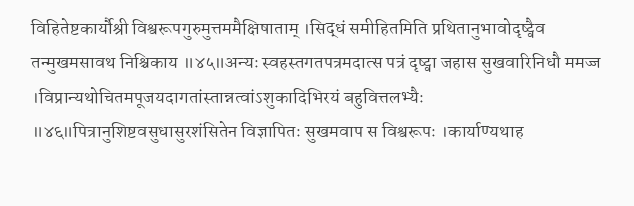विहितेष्टकार्यौश्री विश्वरूपगुरुमुत्तममैक्षिषाताम् ।सिद्धं समीहितमिति प्रथितानुभावोदृष्ट्वैव तन्मुखमसावथ निश्चिकाय ॥४५॥अन्यः स्वहस्तगतपत्रमदात्स पत्रं दृष्ट्वा जहास सुखवारिनिधौ ममज्ज ।विप्रान्यथोचितमपूजयदागतांस्तान्नत्वांऽशुकादिभिरयं बहुवित्तलभ्यैः ॥४६॥पित्रानुशिष्टवसुधासुरशंसितेन विज्ञापितः सुखमवाप स विश्वरूपः ।कार्याण्यथाह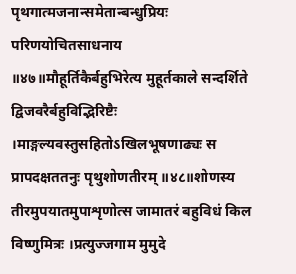पृथगात्मजनान्समेतान्बन्धुप्रियः परिणयोचितसाधनाय ॥४७॥मौहूर्तिकैर्बहुभिरेत्य मुहूर्तकाले सन्दर्शिते द्विजवरैर्बहुविद्भिरिष्टैः ।माङ्गल्यवस्तुसहितोऽखिलभूषणाढ्यः स प्रापदक्षततनुः पृथुशोणतीरम् ॥४८॥शोणस्य तीरमुपयातमुपाशृणोत्स जामातरं बहुविधं किल विष्णुमित्रः ।प्रत्युज्जगाम मुमुदे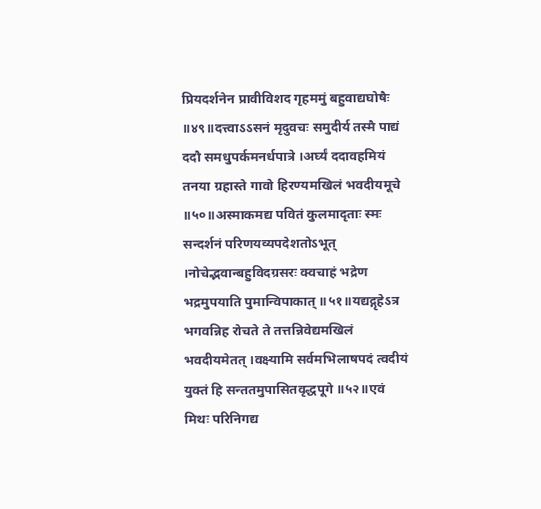प्रियदर्शनेन प्रावीविशद गृहममुं बहुवाद्यघोषैः ॥४९॥दत्त्वाऽऽसनं मृदुवचः समुदीर्य तस्मै पाद्यं ददौ समधुपर्कमनर्धपात्रे ।अर्घ्यं ददावहमियं तनया ग्रहास्ते गावो हिरण्यमखिलं भवदीयमूचे ॥५०॥अस्माकमद्य पवितं कुलमादृताः स्मः सन्दर्शनं परिणयव्यपदेशतोऽभूत् ।नोचेद्भवान्बहुविदग्रसरः क्वचाहं भद्रेण भद्रमुपयाति पुमान्विपाकात् ॥५१॥यद्यद्गृहेऽत्र भगवन्निह रोचते ते तत्तन्निवेद्यमखिलं भवदीयमेतत् ।वक्ष्यामि सर्वमभिलाषपदं त्वदीयं युक्तं हि सन्ततमुपासितवृद्धपूगे ॥५२॥एवं मिथः परिनिगद्य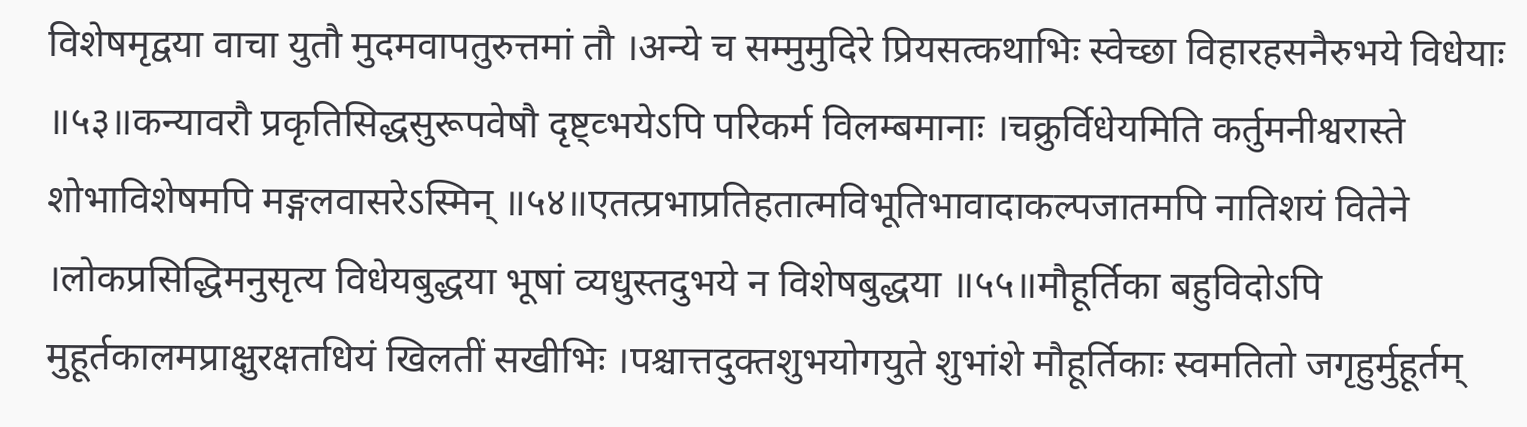विशेषमृद्वया वाचा युतौ मुदमवापतुरुत्तमां तौ ।अन्ये च सम्मुमुदिरे प्रियसत्कथाभिः स्वेच्छा विहारहसनैरुभये विधेयाः ॥५३॥कन्यावरौ प्रकृतिसिद्धसुरूपवेषौ दृष्ट्व्भयेऽपि परिकर्म विलम्बमानाः ।चक्रुर्विधेयमिति कर्तुमनीश्वरास्ते शोभाविशेषमपि मङ्गलवासरेऽस्मिन् ॥५४॥एतत्प्रभाप्रतिहतात्मविभूतिभावादाकल्पजातमपि नातिशयं वितेने ।लोकप्रसिद्धिमनुसृत्य विधेयबुद्धया भूषां व्यधुस्तदुभये न विशेषबुद्धया ॥५५॥मौहूर्तिका बहुविदोऽपि मुहूर्तकालमप्राक्षुरक्षतधियं खिलतीं सखीभिः ।पश्चात्तदुक्तशुभयोगयुते शुभांशे मौहूर्तिकाः स्वमतितो जगृहुर्मुहूर्तम्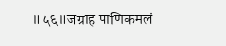॥५६॥जग्राह पाणिकमलं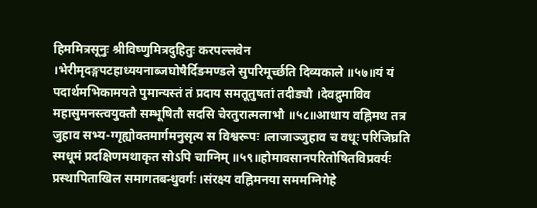हिममित्रसूनुः श्रीविष्णुमित्रदुहितुः करपल्लवेन ।भेरीमृदङ्गपटहाध्ययनाब्जघोषैर्दिङमण्डले सुपरिमूर्च्छति दिव्यकाले ॥५७॥यं यं पदार्थमभिकामयते पुमान्यस्तं तं प्रदाय समतूतुषतां तदीड्यौ ।देवद्रुमाविव महासुमनस्त्वयुक्तौ सम्भूषितौ सदसि चेरतुरात्मलाभौ ॥५८॥आधाय वह्निमथ तत्र जुहाव सभ्य-ग्गृह्योक्तमार्गमनुसृत्य स विश्वरूपः ।लाजाञ्जुहाव च वधूः परिजिघ्रति स्मधूमं प्रदक्षिणमथाकृत सोऽपि चाग्निम् ॥५९॥होमावसानपरितोषितविप्रवर्यः प्रस्थापिताखिल समागतबन्धुवर्गः ।संरक्ष्य वह्निमनया सममग्निगेहे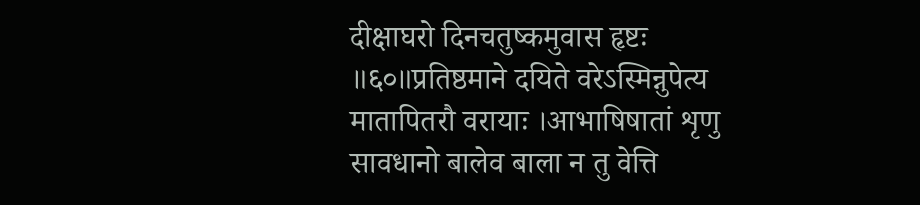दीक्षाघरो दिनचतुष्कमुवास हृष्टः ॥६०॥प्रतिष्ठमाने दयिते वरेऽस्मिन्नुपेत्य मातापितरौ वरायाः ।आभाषिषातां शृणु सावधानो बालेव बाला न तु वेत्ति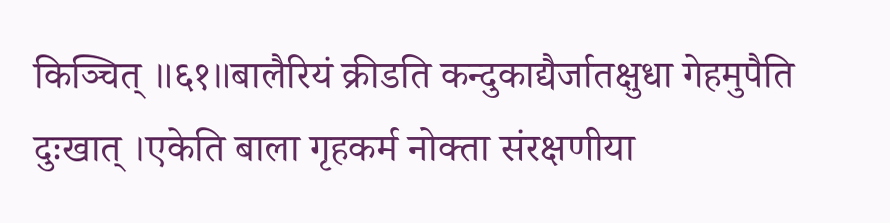किञ्चित् ॥६१॥बालैरियं क्रीडति कन्दुकाद्यैर्जातक्षुधा गेहमुपैति दुःखात् ।एकेति बाला गृहकर्म नोक्ता संरक्षणीया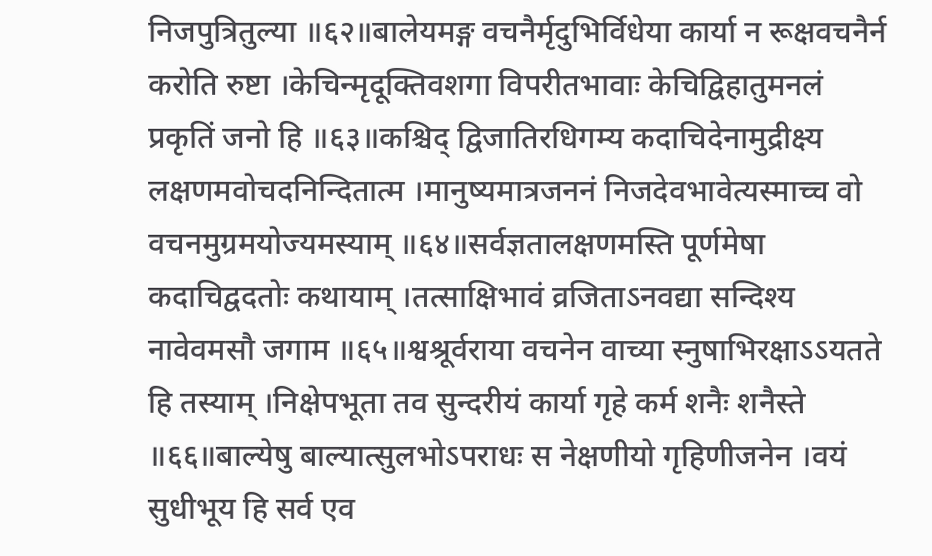निजपुत्रितुल्या ॥६२॥बालेयमङ्ग वचनैर्मृदुभिर्विधेया कार्या न रूक्षवचनैर्न करोति रुष्टा ।केचिन्मृदूक्तिवशगा विपरीतभावाः केचिद्विहातुमनलं प्रकृतिं जनो हि ॥६३॥कश्चिद् द्विजातिरधिगम्य कदाचिदेनामुद्रीक्ष्य लक्षणमवोचदनिन्दितात्म ।मानुष्यमात्रजननं निजदेवभावेत्यस्माच्च वो वचनमुग्रमयोज्यमस्याम् ॥६४॥सर्वज्ञतालक्षणमस्ति पूर्णमेषा कदाचिद्वदतोः कथायाम् ।तत्साक्षिभावं व्रजिताऽनवद्या सन्दिश्य नावेवमसौ जगाम ॥६५॥श्वश्रूर्वराया वचनेन वाच्या स्नुषाभिरक्षाऽऽयतते हि तस्याम् ।निक्षेपभूता तव सुन्दरीयं कार्या गृहे कर्म शनैः शनैस्ते ॥६६॥बाल्येषु बाल्यात्सुलभोऽपराधः स नेक्षणीयो गृहिणीजनेन ।वयं सुधीभूय हि सर्व एव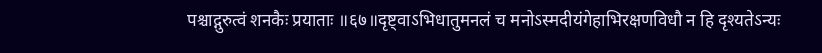पश्चाद्गुरुत्वं शनकैः प्रयाताः ॥६७॥दृष्ट्वाऽभिधातुमनलं च मनोऽस्मदीयंगेहाभिरक्षणविधौ न हि दृश्यतेऽन्यः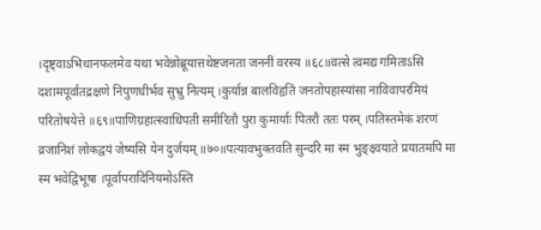।दृष्ट्वाऽभिधानफलमेव यथा भवेन्नोब्रूयात्तथेष्टजनता जननीं वरस्य ॥६८॥वत्से त्वमद्य गमिताऽसि दशामपूर्वांतद्रक्षणे निपुणधीर्भव सुभ्रु नित्यम् ।कुर्यान्न बालविहृतिं जनतोपहास्यांसा नाविवापरमियं परितोषयेत्ते ॥६९॥पाणिग्रहात्स्वाधिपती समीरितौ पुरा कुमार्याः पितरौ ततः परम् ।पतिस्तमेकं शरणं व्रजानिशं लोकद्वयं जेष्यसि येन दुर्जयम् ॥७०॥पत्यावभुक्तवति सुन्दरि मा स्म भुङ्क्ष्वयाते प्रयातमपि मा स्म भवेद्विभूषा ।पूर्वापरादिनियमोऽस्ति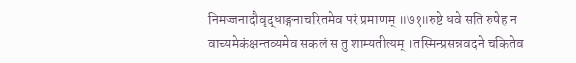निमज्जनादौवृद्धाङ्गनाचरितमेव परं प्रमाणम् ॥७१॥रुष्टे धवे सति रुषेह न वाच्यमेकंक्षन्तव्यमेव सकलं स तु शाम्यतीत्यम् ।तस्मिन्प्रसन्नवदने चकितेव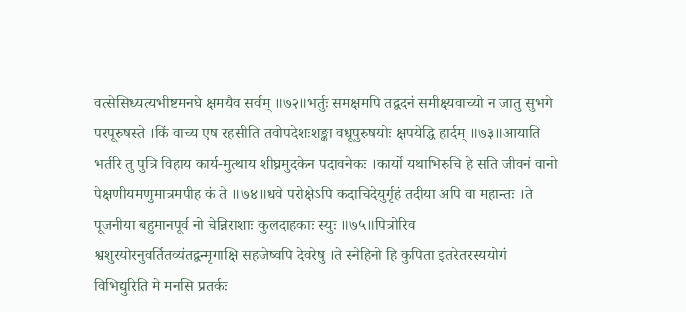वत्सेसिध्यत्यभीष्टमनघे क्षमयैव सर्वम् ॥७२॥भर्तुः समक्षमपि तद्वदनं समीक्ष्यवाच्यो न जातु सुभगे परपूरुषस्ते ।किं वाच्य एष रहसीति तवोपदेशःशङ्का वधूपुरुषयोः क्षपयेद्धि हार्दम् ॥७३॥आयाति भर्तरि तु पुत्रि विहाय कार्य-मुत्थाय शीघ्रमुदकेन पदावनेकः ।कार्यो यथाभिरुचि हे सति जीवनं वानो पेक्षणीयमणुमात्रमपीह कं ते ॥७४॥धवे परोक्षेऽपि कदाचिदेयुर्गृहं तदीया अपि वा महान्तः ।ते पूजनीया बहुमानपूर्व नो चेन्निराशाः कुलदाहकाः स्युः ॥७५॥पित्रोरिव श्वशुरयोरनुवर्तितव्यंतद्वन्मृगाक्षि सहजेष्वपि देवरेषु ।ते स्नेहिनो हि कुपिता इतरेतरस्ययोगं विभिद्युरिति मे मनसि प्रतर्कः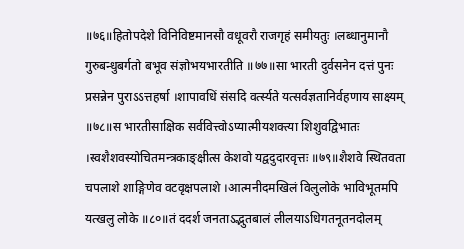॥७६॥हितोपदेशे विनिविष्टमानसौ वधूवरौ राजगृहं समीयतुः ।लब्धानुमानौ गुरुबन्धुबर्गतो बभूव संज्ञोभयभारतीति ॥७७॥सा भारती दुर्वसनेन दत्तं पुनः प्रसन्नेन पुराऽऽत्तहर्षा ।शापावधिं संसदि वर्त्स्यते यत्सर्वज्ञतानिर्वहणाय साक्ष्यम् ॥७८॥स भारतीसाक्षिक सर्ववित्त्वोऽप्यात्मीयशक्त्या शिशुवद्विभातः ।स्वशैशवस्योचितमन्त्रकाङ्क्षीत्स केशवो यद्वदुदारवृत्तः ॥७९॥शैशवे स्थितवता चपलाशे शाङ्गिणेव वटवृक्षपलाशे ।आत्मनीदमखिलं विलुलोके भाविभूतमपि यत्खलु लोके ॥८०॥तं ददर्श जनताऽद्भुतबालं लीलयाऽधिगतनूतनदोलम्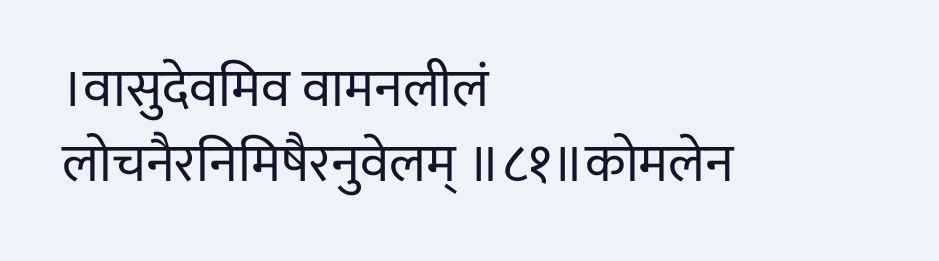।वासुदेवमिव वामनलीलं लोचनैरनिमिषैरनुवेलम् ॥८१॥कोमलेन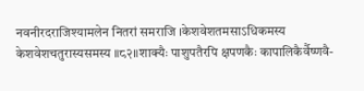नवनीरदराजिश्यामलेन नितरां समराजि ।केशवेशतमसाऽधिकमस्य केशवेशचतुरास्यसमस्य ॥८२॥शाक्यैः पाशुपतैरपि क्षपणकैः कापालिकैर्वैष्णवै-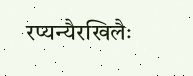रप्यन्यैरखिलैः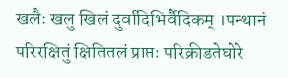खलैः खलु खिलं दुर्वादिभिर्वैदिकम् ।पन्थानं परिरक्षितुं क्षितितलं प्राप्तः परिक्रीडतेघोरे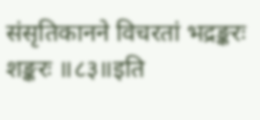संसृतिकानने विचरतां भद्रङ्करः शङ्करः ॥८३॥इति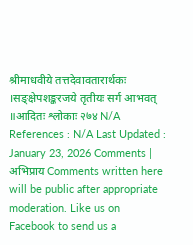श्रीमाधवीये तत्तदेवावतारार्थकः ।सङ्क्षेपशङ्करजये तृतीयः सर्ग आभवत् ॥आदितः श्लोकाः २७४ N/A References : N/A Last Updated : January 23, 2026 Comments | अभिप्राय Comments written here will be public after appropriate moderation. Like us on Facebook to send us a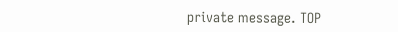private message. TOP